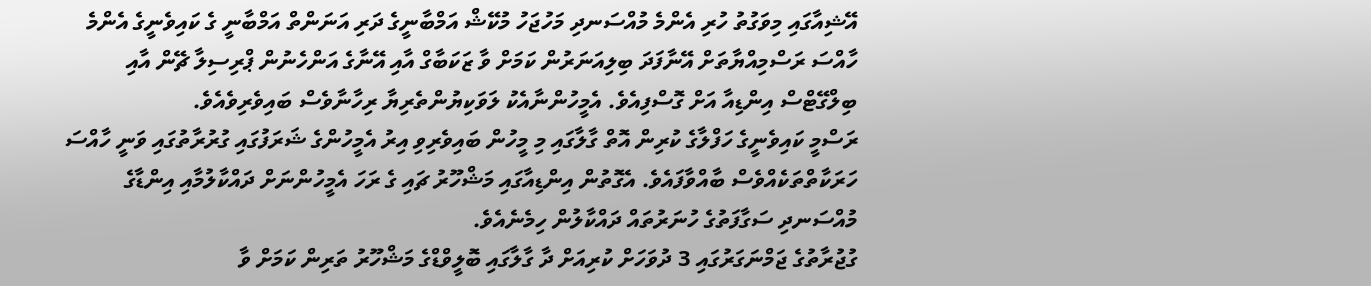އޭޝިއާގައި މިވަގުތު ހުރި އެންމެ މުއްސަނދި މަހުޖަހު މުކޭޝް އަމްބާނީގެ ދަރި އަނަންތް އަމްބާނީ ގެ ކައިވެނީގެ އެންމެ ހާއްސަ ރަސްމިއްޔާތަށް އޭނާފަދަ ބިލިއަނަރުން ކަމަށް ވާ ޒަކަބާގް އާއި އޭނާގެ އަންހެނުން ޕްރިސިލާ ޗޭން އާއި ބިލްގޭޓްސް އިންޑިއާ އަށް ގޮސްފިއެވެ. އެމީހުންނާއެކު ލަވަކިޔުންތެރިޔާ ރިހާނާވެސް ބައިވެރިވެއެވެ.
ރަސްމީ ކައިވެނީގެ ހަފްލާގެ ކުރިން އޮތް ގާލާގައި މި މީހުން ބައިވެރިވި އިރު އެމީހުންގެ ޝަރަފުގައި ގުރުރާތުގައި ވަނީ ހާއްސަ ހަރަކާތްތަކެއްވެސް ބާއްވާފައެވެ. އެގޮތުން އިންޑިއާގައި މަޝްހޫރު ޗައި ގެ ރަހަ އެމީހުންނަށް ދައްކާލުމާއި އިންޑާގެ މުއްސަނދި ސަގާފަތުގެ ހުނަރުތައް ދައްކާލުން ހިމެނެއެވެ.
ގުޖުރާތުގެ ޖަމްނަގަރުގައި 3 ދުވަހަށް ކުރިއަށް ދާ ގާލާގައި ބޮލީވްޑްގެ މަޝްހޫރު ތަރިން ކަމަށް ވާ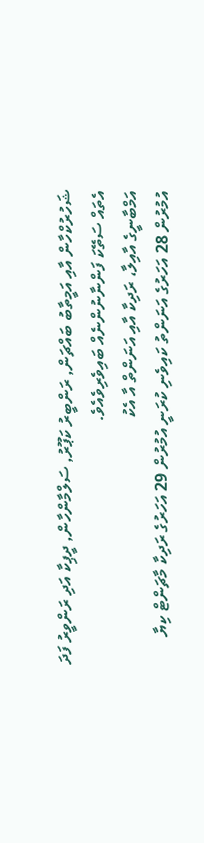ޝަހުރުކްހާން އާއި އަމީތާބު ބައްޗަން, ރަންބީރު ކަޕޫރު, ސަލްމާންހާން, ދީޕިކާ އަދި ރަންވީރު ފަދަ އެތައް ސަތޭކަ ފަންނާނުންނެއް ބައިވެރިވެއެވެ.
އަމްބާނީގެ އާއިލާ، ރަދިކާ އާއި އަނަންތް އާ އެކު
އުމުރުން 28 އަހަރުގެ އަނަންތު ކައިވެނި ކުރަނީ އުމުރުން 29 އަހަރުގެ ރަދިކާ މާޗަންޓް ކިޔާ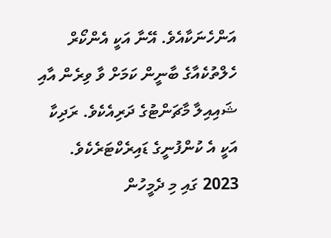އަންހެނަކާއެވެ. އޭނާ އަކީ އެންކޯރް ހެލްތުކެއާގެ ބާނީން ކަމަށް ވާ ވިރެން އާއި ޝައިއިލާ މާޗަންޓުގެ ދަރިއެކެވެ. ރަދިކާ އަކީ އެ ކުންފުނީގެ ޑައިރެކްޓަރެކެވެ.
2023 ގައި މި ދެމީހުން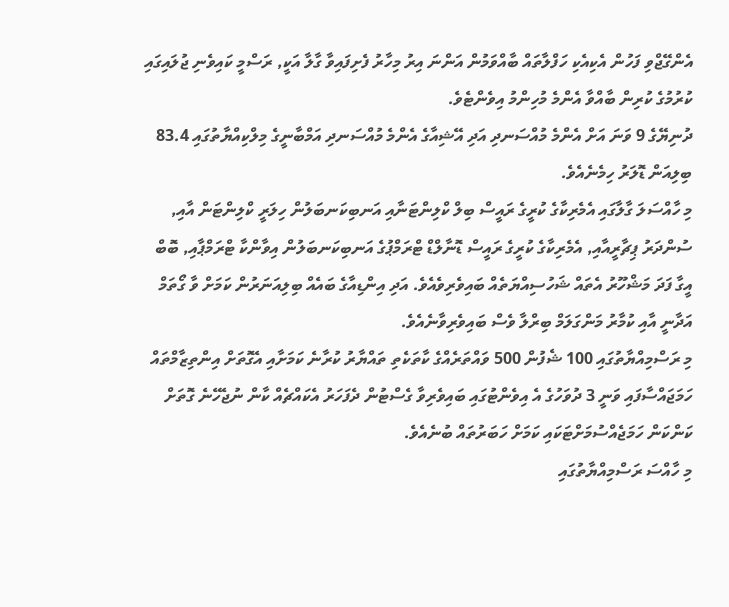އެންގޭޖްވި ފަހުން އެކިއެކި ހަފްލާތައް ބާއްވަމުން އަންނަ އިރު މިހާރު ފެށިފައިވާ ގާލާ އަކީ, ރަސްމީ ކައިވެނި ޖުލައިގައި ކުރުމުގެ ކުރިން ބާއްވާ އެންމެ މުހިންމު އިވެންޓެވެ.
ދުނިޔޭގެ 9 ވަނަ އަށް އެންމެ މުއްސަނދި އަދި އޭޝިއާގެ އެންމެ މުއްސަނދި އަމްބާނީގެ މިލްކިއްޔާތުގައި 83.4 ބިލިއަން ޑޮލަރު ހިމެނެއެވެ.
މި ހާއްސަލަ ގާލާގައި އެމެރިކާގެ ކުރީގެ ރައީސް ބިލް ކްލިންޓަނާއި އަނބިކަނބަލުން ހިލަރީ ކްލިންޓަން އާއި, ސުންދަރު ޕިޗާރީއާއި, އެމެރިކާގެ ކުރީގެ ރައީސް ޑޮނާލްޑް ޓްރަމްޕުގެ އަނބިކަނބަލުން އިވާންކާ ޓްރަމްޕާއި, ބޮބް އީގާ ފަދަ މަޝްހޫރު އެތައް ޝަހުސިއްޔަތެއް ބައިވެރިވެއެވެ. އަދި އިންޑިއާގެ ބައެއް ބިލިއަނަރުން ކަމަށް ވާ ގޯތަމް އަދާނީ އާއި ކުމާރު މަންގަލަމް ބިރްލާ ވެސް ބައިވެރިވާނެއެވެ.
މި ރަސްމިއްޔާތުގައި 100 ޝެފުން 500 ވައްތަރެއްގެ ކާތަކެތި ތައްޔާރު ކުރާނެ ކަމަށާއި އެގޮތަށް އިންތިޒާމްތައް ހަމަޖައްސާފައި ވަނީ 3 ދުވަހުގެ އެ އިވެންޓުގައި ބައިވެރިވާ ގެސްޓުން ދެފަހަރު އެކައްޗެއް ކާން ނުޖެހޭނެ ގޮތަށް ކަންކަން ހަމަޖެއްސުމަށްޓަކައި ކަމަށް ހަބަރުތައް ބުނެއެވެ.
މި ހާއްސަ ރަސްމިއްޔާތުގައި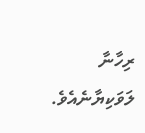ރިހާނާ ލަވަކިޔާނެއެވެ.